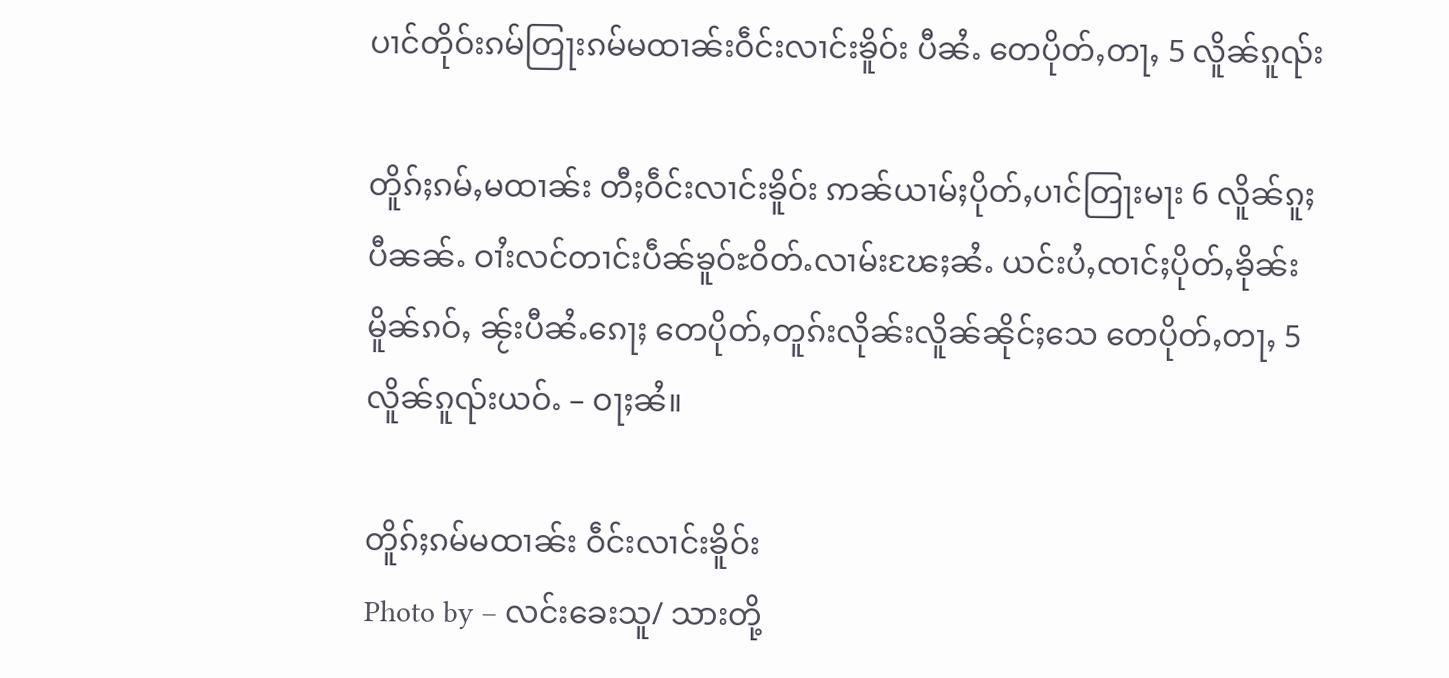ပၢင်တိုဝ်းၵမ်တြႃးၵမ်မထၢၼ်းဝဵင်းလၢင်းၶိူဝ်း ပီၼႆႉ တေပိုတ်ႇတႃႇ 5 လိူၼ်ၵူၺ်း

တိူၵ်ႈၵမ်ႇမထၢၼ်း တီႈဝဵင်းလၢင်းၶိူဝ်း ဢၼ်ယၢမ်ႈပိုတ်ႇပၢင်တြႃးမႃး 6 လိူၼ်ၵူႈပီၼၼ်ႉ ဝၢႆးလင်တၢင်းပဵၼ်ၶူဝ်ႊဝိတ်ႉလၢမ်းၽႄႈၼႆႉ ယင်းပႆႇၸၢင်ႈပိုတ်ႇၶိုၼ်းမိူၼ်ၵဝ်ႇ ၼႂ်းပီၼႆႉၵေႃႈ တေပိုတ်ႇတူၵ်းလိုၼ်းလိူၼ်ၼိုင်ႈသေ တေပိုတ်ႇတႃႇ 5 လိူၼ်ၵူၺ်းယဝ်ႉ – ဝႃႈၼႆ။

တိူၵ်ႈၵမ်မထၢၼ်း ဝဵင်းလၢင်းၶိူဝ်း
Photo by – လင်းခေးသူ/ သားတို့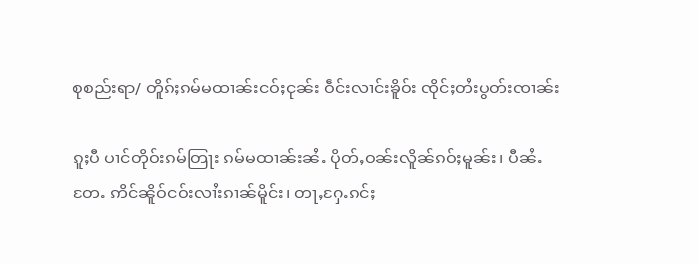စုစည်းရာ/ တိူၵ်ႈၵမ်မထၢၼ်းငဝ်ႈငုၼ်း ဝဵင်းလၢင်းၶိူဝ်း ၸိုင်ႈတႆးပွတ်းၸၢၼ်း

ၵူႈပီ ပၢင်တိုဝ်းၵမ်တြႃး ၵမ်မထၢၼ်းၼႆႉ ပိုတ်ႇဝၼ်းလိူၼ်ၵဝ်ႈမူၼ်း၊ ပီၼႆႉတႄႉ ဢိင်ၼိူဝ်ငဝ်းလၢႆးၵၢၼ်မိူင်း၊ တႃႇႁႄႉၵင်ႈ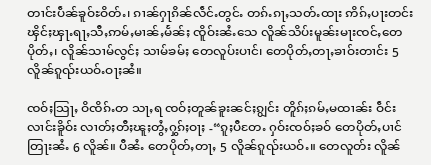တၢင်းပဵၼ်ၶူဝ်ႊဝိတ်ႉ၊ ၵၢၼ်ႁႃၵိၼ်လဵင်ႉတွင်ႉ တၵ်ႉၵႃႇသတ်ႉထႃး ဢိၵ်ႇပႃးတင်း ၾိင်ႈၾႃႉရႃႇသီႇဢမ်ႇမၢၼ်ႇမႅၼ်ႈ ၸိူဝ်းၼႆႉသေ လိူၼ်သိပ်းမူၼ်းမႃးၸင်ႇတေပိုတ်ႇ၊ လိူၼ်သၢမ်လွင်ႈ သၢမ်ၶမ်ႈ တေလူပ်းပၢင်၊ တေပိုတ်ႇတႃႇၶၢဝ်းတၢင်း 5 လိူၼ်ၵူၺ်းယဝ်ႉဝႃႈၼႆ။

ၸဝ်ႈသြႃႇ ဝိၸိၵ်ႉတ သႃႇရ ၸဝ်ႈတူၼ်ၶူးၼင်ႈၵျွင်း တိူၵ်ႈၵမ်ႇမထၢၼ်း ဝဵင်းလၢင်းၶိူဝ်း လၢတ်ႈတီႈၽူႈတွႆႇႁွၵ်ႈဝႃႈ -“ၵူႈပီတႄႉ ႁဝ်းၸဝ်ႈၶဝ် တေပိုတ်ႇပၢင်တြႃးၼႆႉ 6 လိူၼ်။ ပီၼႆႉ တေပိုတ်ႇတႃႇ 5 လိူၼ်ၵူၺ်းယဝ်ႉ။ တေလူတ်း လိူၼ်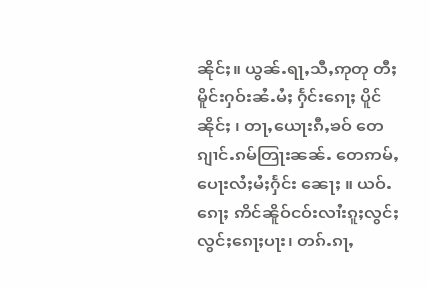ၼိုင်ႈ။ ယွၼ်ႉရႃႇသီႇဢုတု တီႈမိူင်းႁဝ်းၼႆႉမႆႈ ႁႅင်းၵေႃႈ ပိူင်ၼိုင်ႈ ၊ တႃႇယေႃးၵီႇၶဝ် တေၵျၢင်ႉၵမ်တြႃးၼၼ်ႉ တေဢမ်ႇပေႃးလႆႈမႆႈႁႅင်း ၼေႃႈ ။ ယဝ်ႉၵေႃႈ ဢိင်ၼိူဝ်ငဝ်းလၢႆးၵူႈလွင်ႈလွင်ႈၵေႃႈပႃး၊ တၵ်ႉၵႃႇ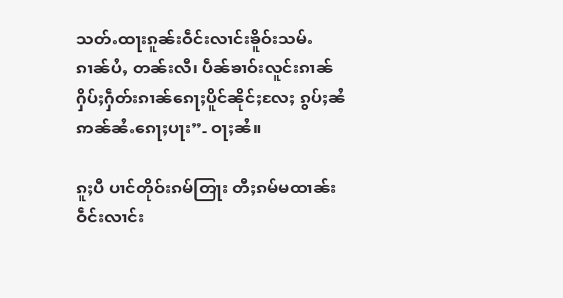သတ်ႉထႃးၵူၼ်းဝဵင်းလၢင်းၶိူဝ်းသမ်ႉ ၵၢၼ်ပႆႇ တၼ်းလီ၊ ပဵၼ်ၶၢဝ်းလူင်းၵၢၼ် ႁိပ်ႈႁဵတ်းၵၢၼ်ၵေႃႈပိူင်ၼိုင်ႈလႄႈ ၵွပ်ႈၼႆ ဢၼ်ၼႆႉၵေႃႈပႃး”- ဝႃႈၼႆ။

ၵူႈပီ ပၢင်တိုဝ်းၵမ်တြႃး တီႈၵမ်မထၢၼ်း ဝဵင်းလၢင်း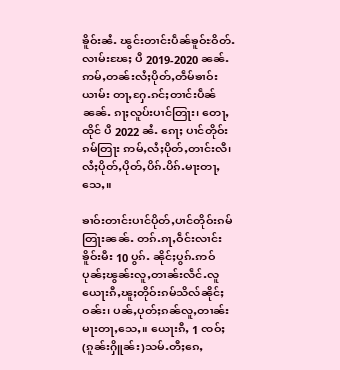ၶိူဝ်းၼႆႉ ၽွင်းတၢင်းပဵၼ်ၶူဝ်ႊဝိတ်ႉလၢမ်းၽႄႈ ပီ 2019-2020 ၼၼ်ႉ ဢမ်ႇတၼ်းလႆႈပိုတ်ႇတဵမ်ၶၢဝ်းယၢမ်း တႃႇႁႄႉၵင်ႈတၢင်းပဵၼ်ၼၼ်ႉ ၵႃႈလူပ်းပၢင်တြႃး၊ တေႃႇထိုင် ပီ 2022 ၼႆႉ ၵေႃႈ ပၢင်တိုဝ်းၵမ်တြႃး ဢမ်ႇလႆႈပိုတ်ႇတၢင်းလီ၊ လႆႈပိုတ်ႇပိုတ်ႇပိၵ်ႉပိၵ်ႉမႃးတႃႇသေႇ။

ၶၢဝ်းတၢင်းပၢင်ပိုတ်ႇပၢင်တိုဝ်းၵမ်တြႃးၼၼ်ႉ တၵ်ႉၵႃႇဝဵင်းလၢင်းၶိူဝ်းမီး 10 ပွၵ်ႉ ၼိုင်ႈပွၵ်ႉဢဝ်ပုၼ်ႈၽွၼ်းလူႇတၢၼ်းလဵင်ႉလူယေႃးၵီႇၽူႈတိုဝ်းၵမ်သိလ်ၼိုင်ႈဝၼ်း၊ ပၼ်ႇပုတ်ႈၵၼ်လူႇတၢၼ်းမႃးတႃႇသေႇ။ ယေႃးၵီႇ 1 ၸဝ်ႈ (ၵူၼ်းႁိူၼ်း)သမ်ႉတီႈၵေႇ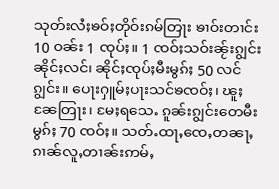သုတ်းလႆႈၶဝ်ႈတိုဝ်းၵမ်တြႃး ၶၢဝ်းတၢင်း 10 ဝၼ်း 1 ၸုပ်ႈ။ 1 ၸဝ်ႈသဝ်းၼႂ်းၵျွင်းၼိုင်ႈလင်၊ ၼိုင်ႈၸုပ်ႈမီးမွၵ်ႈ 50 လင်ၵျွင်း။ ပေႃးႁူမ်ႈပႃးသင်ၶၸဝ်ႈ၊ ၽူႈၼႄတြႃး၊ မႄႈရသေႉ ၵူၼ်းၵျွင်းတေမီးမွၵ်ႈ 70 ၸဝ်ႈ။ သတ်ႉထႃႇၸေႇတၼႃႇၵၢၼ်လူႇတၢၼ်းဢမ်ႇ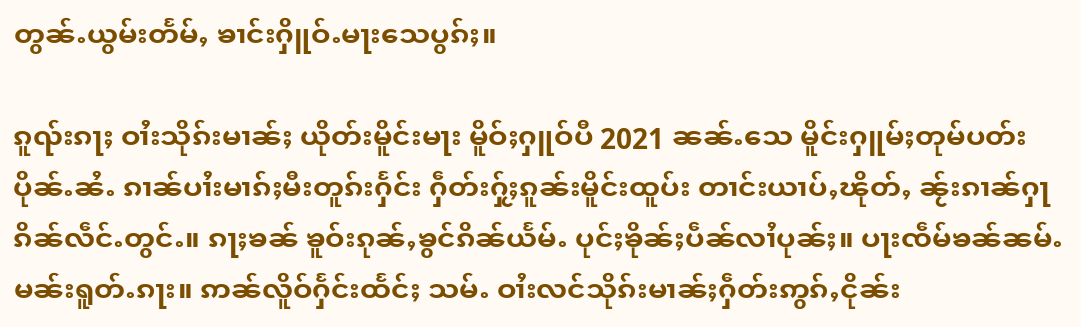တွၼ်ႉယွမ်းတႅမ်ႇ ၶၢင်းႁိူဝ်ႉမႃးသေပွၵ်ႈ။

ၵူၺ်းၵႃႈ ဝၢႆးသိုၵ်းမၢၼ်ႈ ယိုတ်းမိူင်းမႃး မိူဝ်ႈႁူဝ်ပီ 2021 ၼၼ်ႉသေ မိူင်းႁူမ်ႈတုမ်ပတ်းပိုၼ်ႉၼႆႉ ၵၢၼ်ပၢႆးမၢၵ်ႈမီးတူၵ်းႁႅင်း ႁဵတ်းႁႂ်ႈၵူၼ်းမိူင်းထူပ်း တၢင်းယၢပ်ႇၽိုတ်ႇ ၼႂ်းၵၢၼ်ႁႃၵိၼ်လဵင်ႉတွင်ႉ။ ၵႃႈၶၼ် ၶူဝ်းၵုၼ်ႇၶွင်ၵိၼ်ယႅမ်ႉ ပုင်ႈၶိုၼ်ႈပဵၼ်လၢႆပုၼ်ႈ။ ပႃးၸဵမ်ၶၼ်ၼမ်ႉမၼ်းရူတ်ႉၵႃး။ ဢၼ်လိူဝ်ႁႅင်းထႅင်ႈ သမ်ႉ ဝၢႆးလင်သိုၵ်းမၢၼ်ႈႁဵတ်းဢွၵ်ႇငိုၼ်း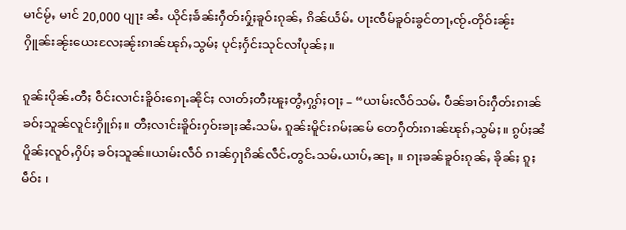မၢင်မႂ်ႇ မၢင် 20,000 ပျႃး ၼႆႉ ယိုင်ႈၶႅၼ်းႁဵတ်းႁႂ်ႈၶူဝ်းၵုၼ်ႇ ၵိၼ်ယႅမ်ႉ ပႃးၸဵမ်ၶူဝ်းၶွင်တႃႇၸႂ်ႉတိုဝ်းၼႂ်းႁိူၼ်းၼႂ်းယေးလႄႈၼႂ်းၵၢၼ်ၽုၵ်ႇသွမ်ႈ ပုင်ႈႁႅင်းသုင်လၢႆပုၼ်ႈ။

ၵူၼ်းပိုၼ်ႉတီႈ ဝဵင်းလၢင်းၶိူဝ်းၵေႃႉၼိုင်ႈ လၢတ်ႈတီႈၽူႈတွႆႇႁွၵ်ႈဝႃႈ – “ယၢမ်းလဵဝ်သမ်ႉ ပဵၼ်ၶၢဝ်းႁဵတ်းၵၢၼ် ၶဝ်ႈသူၼ်လူင်းႁိူၵ်ႈ။ တီႈလၢင်းၶိူဝ်းႁဝ်းၶႃႈၼႆႉသမ်ႉ ၵူၼ်းမိူင်းၵမ်ႈၼမ် တေႁဵတ်းၵၢၼ်ၽုၵ်ႇသွမ်ႈ။ ၵွပ်ႈၼႆပိူၼ်ႈလူဝ်ႇႁိပ်ႈ ၶဝ်ႈသူၼ်။ယၢမ်းလဵဝ် ၵၢၼ်ႁႃၵိၼ်လဵင်ႉတွင်ႉသမ်ႉယၢပ်ႇၼႃႇ ။ ၵႃႈၶၼ်ၶူဝ်းၵုၼ်ႇ ၶိုၼ်ႈ ၵူႈမဵဝ်း ၊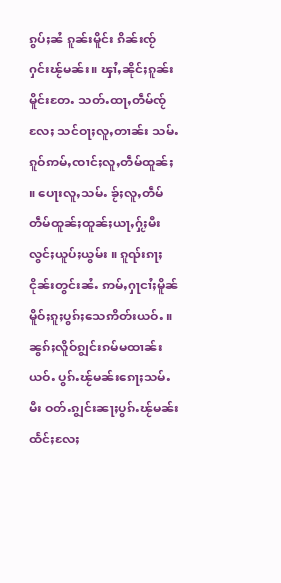ၵွပ်ႈၼႆ ၵူၼ်းမိူင်း ၵိၼ်းၸႂ်ႁင်းၽႂ်မၼ်း။ ၾၢႆႇၼိုင်ႈၵူၼ်းမိူင်းတႄႉ သတ်ႉထႃႇတဵမ်ၸႂ်လႄႈ သင်ဝႃႈလူႇတၢၼ်း သမ်ႉၵူဝ်ဢမ်ႇၸၢင်ႈလူႇတဵမ်ထူၼ်ႈ ။ ပေႃးလူႇသမ်ႉ ၶႂ်ႈလူႇတဵမ်တဵမ်ထူၼ်ႈထူၼ်ႈယႃႇႁႂ်ႈမီးလွင်ႈယူပ်ႈယွမ်း ။ ၵူၺ်းၵႃႈငိုၼ်းတွင်းၼႆႉ ဢမ်ႇႁႃငၢႆႈမိူၼ်မိူဝ်ႈၵူႈပွၵ်ႈသေဢိတ်းယဝ်ႉ ။ ၼွၵ်ႈလိူဝ်ၵျွင်းၵမ်မထၢၼ်းယဝ်ႉ ပွၵ်ႉၽႂ်မၼ်းၵေႃႈသမ်ႉမီး ဝတ်ႉၵျွင်းၼႃႈပွၵ်ႉၽႂ်မၼ်းထႅင်ႈလႄႈ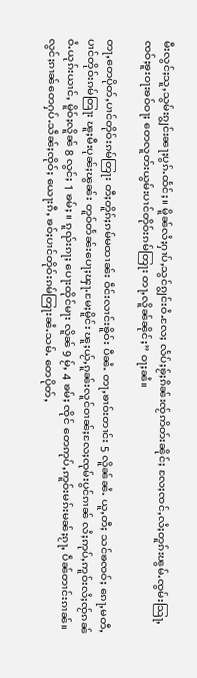မီးလွင်ႈသူႇသွမ်းၵျွင်းၼႃႈပွၵ်ႉထႅင်ႈ။ မိူၼ်လႆႈႁၢပ်ႇသွင်ၵျွင်းဝႆႉလႄႈ လႅပ်ႈၶႂ်ႈၵိၼ်းၸႂ်ဢိတ်းၼိုင်ႈ လႄႈၸင်ႇလႆႈတူၵ်းၽွမ်ႉၸွမ်းသြႃႇၸဝ်ႈၶူးဝႃးၶဝ်ဝႃႈ တေလူတ်းယွမ်းပၢင်တိုဝ်းၵမ်တြႃး တႃႇလိူၼ်ၼိုင်ႈ” ဝႃႈၼႆ။

တႃႇတေပိုတ်ႇပၢင်တိုဝ်းၵမ်တြႃး တီႈတိူၵ်ႈၵမ်မထၢၼ်း ဝဵင်းလၢင်းၶိူဝ်း ပီၼႆႉ တႃႇၶၢဝ်းတၢင်း 5 လိူၼ်ၼႆႉ ယူႇတီႈ သင်ၶၸဝ်ႈ ၵေႃႇမတီႇပၢင်တိုဝ်းၵမ်တြႃး ၽူႈမီးပုၼ်ႈၽွၼ်း တူဝ်တႅၼ်းပေႃႈၾႃႉမႄႈမိူင်း ၽူႈယႂ်ႇၵူၼ်းလူင်ဝၢၼ်ႈလႄႈၸုမ်းပွင်ၵၢၼ် လႆႈဢုပ်ႇဢူဝ်းလႆႈၸႂ်ၵၼ်ဝႆႉယုၵ်းယၢင်ႇ မိူဝ်ႈလိူၼ် 8 လွင်ႈ 1 ၶမ်ႈ ။ ၵူၺ်းၵႃႈ ပေႃးထိုင်မႃး လိူၼ် 9 မႂ်ႇ 4 ၶမ်ႈ ၸိုင် တေဢုပ်ႇဢူဝ်းမၵ်းမၼ်ႈၵႂႃႇ ပဵၼ်တၢင်းၵၢၼ်။ လွင်ႈၵၢၼ်တေႁပ်ႉသဵၼ်ႈၸိုဝ်ႈ ယေႃးၵီႇ ၶဝ်ႈပၢင်တိုဝ်းၵမ်တြႃးၼႆႉသမ်ႉ တေပိုတ်ႇ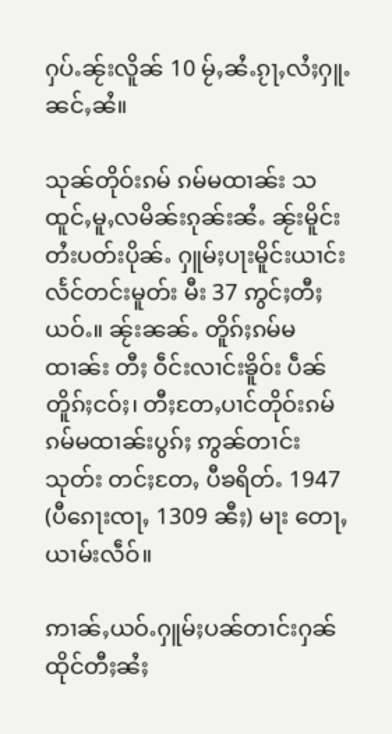ႁပ်ႉၼႂ်းလိူၼ် 10 မႂ်ႇၼႆႉၵႂႃႇလႆႈႁူႉၼင်ႇၼႆ။

သုၼ်တိုဝ်းၵမ် ၵမ်မထၢၼ်း သထူင်ႇမူႇလမိၼ်းၵုၼ်းၼႆႉ ၼႂ်းမိူင်းတႆးပတ်းပိုၼ်ႉ ႁူမ်ႈပႃးမိူင်းယၢင်းလႅင်တင်းမူတ်း မီး 37 ဢွင်ႈတီႈယဝ်ႉ။ ၼႂ်းၼၼ်ႉ တိူၵ်ႈၵမ်မထၢၼ်း တီႈ ဝဵင်းလၢင်းၶိူဝ်း ပဵၼ်တိူၵ်ႈငဝ်ႈ၊ တီႈတႄႇပၢင်တိုဝ်းၵမ် ၵမ်မထၢၼ်းပွၵ်ႈ ဢွၼ်တၢင်းသုတ်း တင်ႈတႄႇ ပီၶရိတ်ႉ 1947 (ပီၵေႃးၸႃႇ 1309 ၼီႈ) မႃး တေႃႇယၢမ်းလဵဝ်။

ဢၢၼ်ႇယဝ်ႉႁူမ်ႈပၼ်တၢင်းႁၼ်ထိုင်တီႈၼႆႈ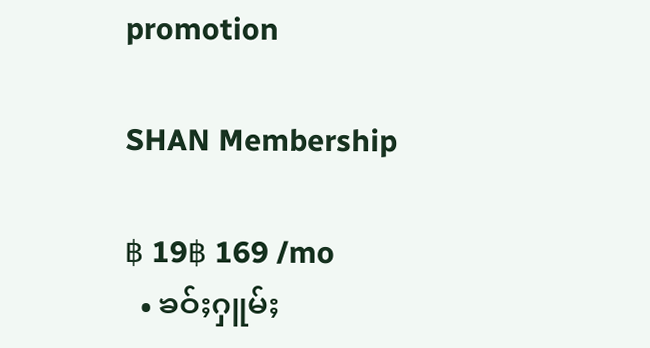promotion

SHAN Membership

฿ 19฿ 169 /mo
  • ၶဝ်ႈႁူမ်ႈ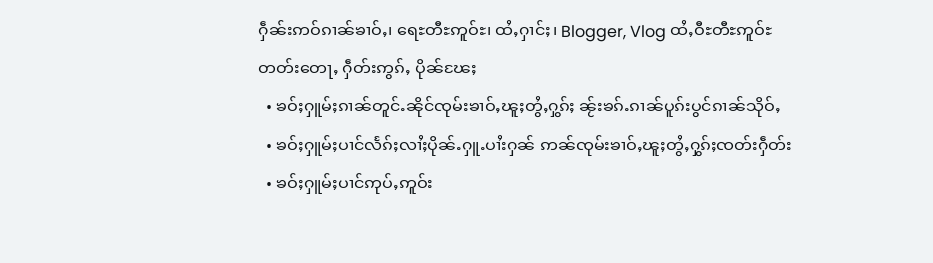ႁဵၼ်းဢဝ်ၵၢၼ်ၶၢဝ်ႇ၊ ရေႊတီႊဢူဝ်ႊ၊ ထႆႇႁၢင်ႈ၊ Blogger, Vlog ထႆႇဝီႊတီႊဢူဝ်ႊ တတ်းတေႃႇ ႁဵတ်းဢွၵ်ႇ ပိုၼ်ၽႄႈ
  • ၶဝ်ႈႁူမ်ႈၵၢၼ်တူင်ႉၼိုင်ၸုမ်းၶၢဝ်ႇၽူႈတွႆႇႁွၵ်ႈ ၼႂ်းၶၵ်ႉၵၢၼ်ပူၵ်းပွင်ၵၢၼ်သိုဝ်ႇ
  • ၶဝ်ႈႁူမ်ႈပၢင်လႅၵ်ႈလၢႆႈပိုၼ်ႉႁူႉပၢႆးႁၼ် ဢၼ်ၸုမ်းၶၢဝ်ႇၽူႈတွႆႇႁွၵ်ႈၸတ်းႁဵတ်း
  • ၶဝ်ႈႁူမ်ႈပၢင်ဢုပ်ႇဢူဝ်း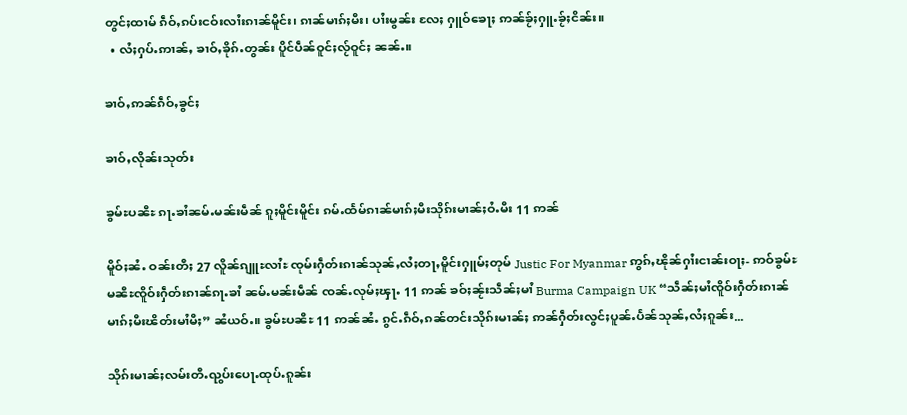တွင်ႈထၢမ် ၵဵဝ်ႇၵပ်းငဝ်းလၢႆးၵၢၼ်မိူင်း၊ ၵၢၼ်မၢၵ်ႈမီး၊ ပၢႆးမွၼ်း လႄႈ ႁူဝ်ၶေႃႈ ဢၼ်ၶႂ်ႈႁူႉၶႂ်ႈငိၼ်း။
  • လႆႈႁပ်ႉဢၢၼ်ႇ ၶၢဝ်ႇၶိုၵ်ႉတွၼ်း ပိူင်ပဵၼ်ဝူင်ႈလႂ်ဝူင်ႈ ၼၼ်ႉ။

ၶၢဝ်ႇဢၼ်ၵဵဝ်ႇၶွင်ႈ

ၶၢဝ်ႇလိုၼ်းသုတ်း

ၶွမ်ႊပၼီႊ ၵႃႉၶၢႆၼမ်ႉမၼ်းမဵၼ် ၵူႈမိူင်းမိူင်း ၵမ်ႉထႅမ်ၵၢၼ်မၢၵ်ႈမီးသိုၵ်းမၢၼ်ႈဝႆႉမီး 11 ဢၼ်

မိူဝ်ႈၼႆႉ ဝၼ်းတီႈ 27 လိူၼ်ၵျူႊလၢႆႊ ၸုမ်းႁဵတ်းၵၢၼ်သုၼ်ႇလႆႈတႃႇမိူင်းႁူမ်ႈတုမ် Justic For Myanmar ဢွၵ်ႇၽိုၼ်ႁၢႆးငၢၼ်းဝႃႈ- ဢဝ်ၶွမ်ႊမၼီႊၸိူဝ်းႁဵတ်းၵၢၼ်ၵႃႉၶၢႆ ၼမ်ႉမၼ်းမဵၼ် ၸၼ်ႉလုမ်ႈၾႃႉ 11 ဢၼ် ၶဝ်ႈၼႂ်းသဵၼ်ႈမၢႆ Burma Campaign UK “သဵၼ်ႈမၢႆၸိူဝ်းႁဵတ်းၵၢၼ်မၢၵ်ႈမီးၽိတ်းမၢႆမီႈ” ၼႆယဝ်ႉ။ ၶွမ်ႊပၼီႊ 11 ဢၼ်ၼႆႉ ၵွင်ႉၵဵဝ်ႇၵၼ်တင်းသိုၵ်းမၢၼ်ႈ ဢၼ်ႁဵတ်းလွင်ႈပူၼ်ႉပႅၼ်သုၼ်ႇလႆႈၵူၼ်း...

သိုၵ်းမၢၼ်ႈလမ်းတီႉၺွပ်းပေႃႉထုပ်ႉၵူၼ်း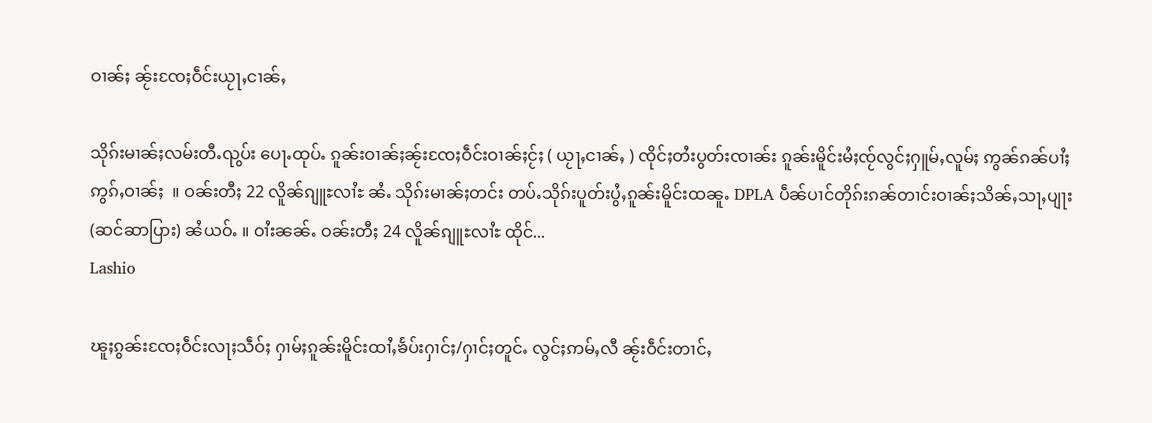ဝၢၼ်ႈ ၼႂ်းၸႄႈဝဵင်းယႂႃႇငၢၼ်ႇ

သိုၵ်းမၢၼ်ႈလမ်းတီႉၺွပ်း ပေႃႉထုပ်ႉ ၵူၼ်းဝၢၼ်ႈၼႂ်းၸႄႈဝဵင်းဝၢၼ်ႈငႂ်ႈ ( ယႂႃႇငၢၼ်ႇ ) ၸိုင်ႈတႆးပွတ်းၸၢၼ်း ၵူၼ်းမိူင်းမႆႈၸႂ်လွင်ႈႁူမ်ႇလူမ်ႈ ဢွၼ်ၵၼ်ပၢႆႈဢွၵ်ႇဝၢၼ်ႈ  ။ ဝၼ်းတီႈ 22 လိူၼ်ၵျူႊလၢႆႊ ၼႆႉ သိုၵ်းမၢၼ်ႈတင်း တပ်ႉသိုၵ်းပူတ်းပွႆႇၵူၼ်းမိူင်းထၼူႉ DPLA ပဵၼ်ပၢင်တိုၵ်းၵၼ်တၢင်းဝၢၼ်ႈသိၼ်ႇသႃႇပျႃး (ဆင်ဆာပြား) ၼႆယဝ်ႉ ။ ဝၢႆးၼၼ်ႉ ဝၼ်းတီႈ 24 လိူၼ်ၵျူႊလၢႆႊ ထိုင်...
Lashio

ၽူႈၵွၼ်းၸႄႈဝဵင်းလႃႈသဵဝ်ႈ ႁၢမ်ႈၵူၼ်းမိူင်းထၢႆႇၶႅပ်းႁၢင်ႈ/ႁၢင်ႈတူင်ႉ လွင်ႈဢမ်ႇလီ ၼႂ်းဝဵင်းတၢင်ႇ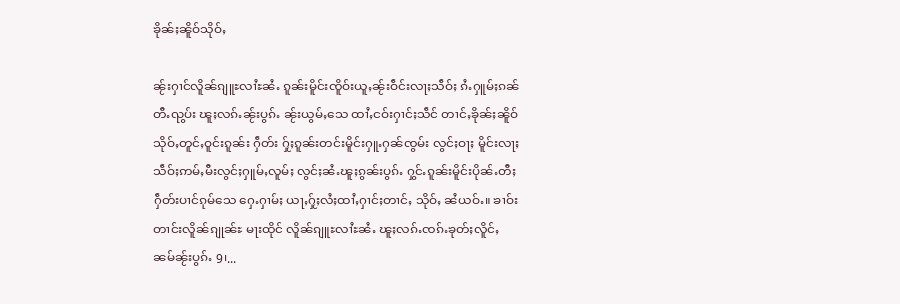ၶိုၼ်ႈၼိူဝ်သိုဝ်ႇ

ၼႂ်းႁၢင်လိူၼ်ၵျူႊလၢႆႊၼႆႉ ၵူၼ်းမိူင်းၸိူဝ်းယူႇၼႂ်းဝဵင်းလႃႈသဵဝ်ႈ ၵႆႉႁူမ်ႈၵၼ်တီႉၺွပ်း ၽူႈလၵ်ႉၼႂ်းပွၵ်ႉ ၼႂ်းယွမ်ႇသေ ထၢႆႇငဝ်းႁၢင်ႈသဵင် တၢင်ႇၶိုၼ်ႈၼိူဝ်သိုဝ်ႇတူင်ႇဝူင်းၵူၼ်း ႁဵတ်း ႁႂ်ႈၵူၼ်းတင်းမိူင်းႁူႉႁၼ်ၸွမ်း လွင်ႈဝႃႈ မိူင်းလႃႈသဵဝ်ႈဢမ်ႇမီးလွင်ႈႁူမ်ႇလူမ်ႈ လွင်ႈၼႆႉၽူႈၵွၼ်းပွၵ်ႉ ႁွင်ႉၵူၼ်းမိူင်းပိုၼ်ႉတီႈႁဵတ်းပၢင်ၵုမ်သေ ႁေႉႁၢမ်ႈ ယႃႇႁႂ်ႈလႆႈထၢႆႇႁၢင်ႈတၢင်ႇ သိုဝ်ႇ ၼႆယဝ်ႉ။ ၶၢဝ်းတၢင်းလိူၼ်ၵျုၼ်ႊ မႃးထိုင် လိူၼ်ၵျူႊလၢႆႊၼႆႉ ၽူႈလၵ်ႉၸၵ်ႉၶုတ်ႈလိူင်ႇၼမ်ၼႂ်းပွၵ်ႉ 9၊...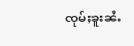ၸုမ်ႈၶူးၼႆႉ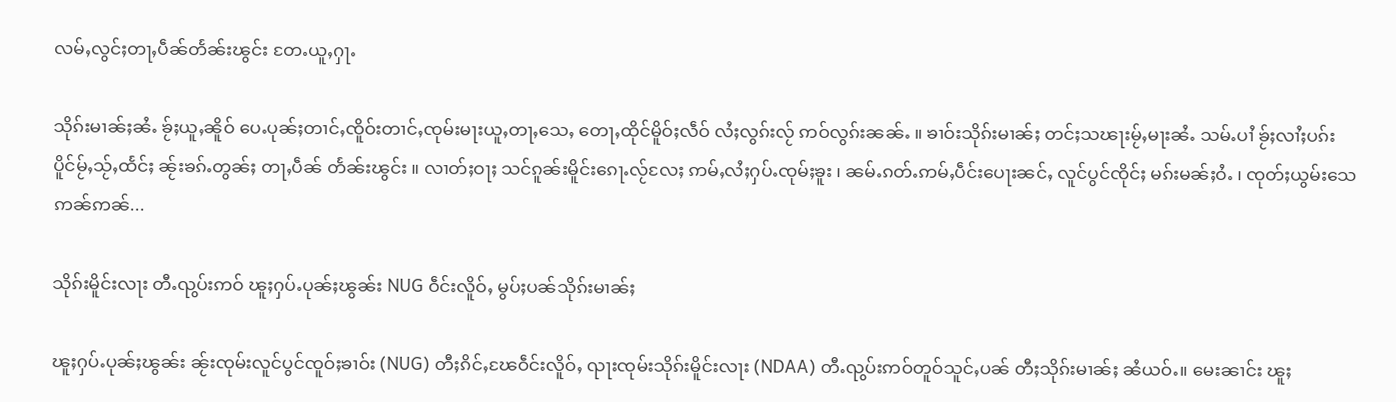လမ်ႇလွင်ႈတႃႇပဵၼ်တႅၼ်းၽွင်း တႄႉယူႇႁႃႉ

သိုၵ်းမၢၼ်ႈၼႆႉ ၶႂ်ႈယူႇၼိူဝ် ပေႉပုၼ်ႈတၢင်ႇၸိူဝ်းတၢင်ႇၸုမ်းမႃးယူႇတႃႇသေႇ တေႃႇထိုင်မိူဝ်ႈလဵဝ် လႆႈလွၵ်းလႂ် ဢဝ်လွၵ်းၼၼ်ႉ ။ ၶၢဝ်းသိုၵ်းမၢၼ်ႈ တင်ႈသၽႃးမႂ်ႇမႃးၼႆႉ သမ်ႉပၢႆ ၶႂ်ႈလၢႆႈပၵ်းပိူင်မႂ်ႇသႂ်ႇထႅင်ႈ ၼႂ်းၶၵ်ႉတွၼ်ႈ တႃႇပဵၼ် တႅၼ်းၽွင်း ။ လၢတ်ႈဝႃႈ သင်ၵူၼ်းမိူင်းၵေႃႉလႂ်လႄႈ ဢမ်ႇလႆႈႁပ်ႉၸုမ်ႈၶူး ၊ ၼမ်ႉၵတ်ႉဢမ်ႇပဵင်းပေႃးၼင်ႇ လူင်ပွင်ၸိုင်ႈ မၵ်းမၼ်ႈဝႆႉ ၊ ၸုတ်ႈယွမ်းသေဢၼ်ဢၼ်...

သိုၵ်းမိူင်းလႃး တီႉၺွပ်းဢဝ် ၽူႈႁပ်ႉပုၼ်ႈၽွၼ်း NUG ဝဵင်းလိူဝ်ႇ မွပ်ႈပၼ်သိုၵ်းမၢၼ်ႈ

ၽူႈႁပ်ႉပုၼ်ႈၽွၼ်း ၼႂ်းၸုမ်းလူင်ပွင်ၸူဝ်ႈၶၢဝ်း (NUG) တီႈၵိင်ႇၽႄဝဵင်းလိူဝ်ႇ ၺႃးၸုမ်းသိုၵ်းမိူင်းလႃး (NDAA) တီႉၺွပ်းဢဝ်တူဝ်သူင်ႇပၼ် တီႈသိုၵ်းမၢၼ်ႈ ၼႆယဝ်ႉ။ မေးၼၢင်း ၽူႈ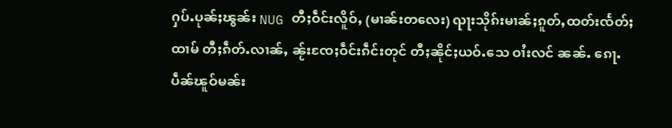ႁပ်ႉပုၼ်ႈၽွၼ်း NUG တီႈဝဵင်းလိူဝ်ႇ (မၢၼ်းတလေး) ၺႃးသိုၵ်းမၢၼ်ႈၵူတ်ႇထတ်းၸႅတ်ႈထၢမ် တီႈၵဵတ်ႉလၢၼ်ႇ ၼႂ်းၸႄႈဝဵင်းၵဵင်းတုင် တီႈၼိုင်ႈယဝ်ႉသေ ဝၢႆးလင် ၼၼ်ႉ ၵေႃႉပဵၼ်ၽူဝ်မၼ်း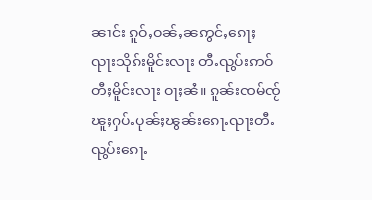ၼၢင်း ၵူဝ်ႇဝၼ်ႇၼဢွင်ႇၵေႃႈ ၺႃးသိုၵ်းမိူင်းလႃး တီႉၺွပ်းဢဝ်တီႈမိူင်းလႃး ဝႃႈၼႆ။ ၵူၼ်းၸမ်ၸႂ်ၽူႈႁပ်ႉပုၼ်ႈၽွၼ်းၵေႃႉၺႃးတီႉၺွပ်းၵေႃႉ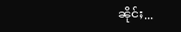ၼိုင်ႈ...